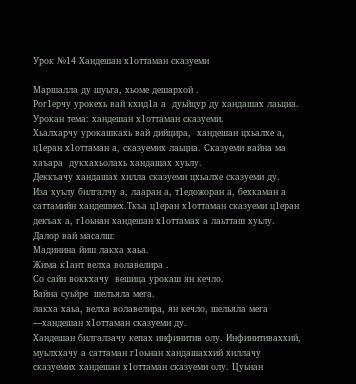Урок №14 Хандешан х1оттаман сказуеми

Маршалла ду шуьга, хьоме дешархой .
Рог1ерчу урокехь вай кхид1а а  дуьйцур ду хандашах лаьцна.
Урокан тема: хандешан х1оттаман сказуеми.
Хьалхарчу урокашкахь вай дийцира,  хандешан цхьалхе а, ц1еран х1оттаман а, сказуемих лаьцна. Сказуеми вайна ма  хаъара  дукхахьолахь хандашах хуьлу.
Деккъачу хандашах хилла сказуеми цхьалхе сказуеми ду.
Иза хуьлу билгалчу а, лааран а, т1едожоран а, бехкаман а саттамийн хандешнех.Ткъа ц1еран х1оттаман сказуеми ц1еран декъах а, г1оьнан хандешан х1оттамах а лаьтташ хуьлу.
Далор вай масалш:
Мадинина йиш лакха хаьа.
Жима к1ант велха волавелира .
Со сайн воккхачу  вешица урокаш ян кечло.
Вайна суьйре  шелъяла мега.
лакха хаьа, велха волавелира, ян кечло, шельяла мега —хандешан х1оттаман сказуеми ду.
Хандешан билгалзачу кепах инфинитив олу. Инфинитиваххий, муьлххачу а саттаман г1оьнан хандашаххий хиллачу сказуемих хандешан х1оттаман сказуеми олу. Цуьнан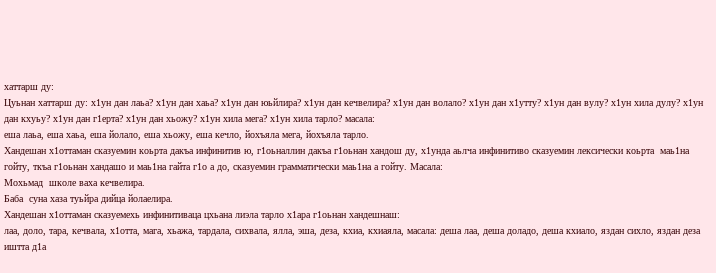хаттарш ду:
Цуьнан хаттарш ду: х1ун дан лаьа? х1ун дан хаьа? х1ун дан юьйлира? х1ун дан кечвелира? х1ун дан волало? х1ун дан х1утту? х1ун дан вулу? х1ун хила дулу? х1ун дан кхуьу? х1ун дан г1ерта? х1ун дан хьожу? х1ун хила мега? х1ун хила тарло? масала:
еша лаьа, еша хаьа, еша йолало, еша хьожу, еша кечло, йохъяла мега, йохъяла тарло.
Хандешан х1оттаман сказуемин коьрта дакъа инфинитив ю, г1оьналлин дакъа г1оьнан хандош ду, х1унда аьлча инфинитиво сказуемин лексически коьрта  маь1на гойту, ткъа г1оьнан хандашо и маь1на гайта г1о а до, сказуемин грамматически маь1на а гойту. Масала:
Мохьмад  школе ваха кечвелира.
Баба  суна хаза туьйра дийца йолаелира.
Хандешан х1оттаман сказуемехь инфинитиваца цхьана лиэла тарло х1ара г1оьнан хандешнаш:
лаа, доло, тара, кечвала, х1отта, мага, хьажа, тардала, сихвала, ялла, эша, деза, кхиа, кхиаяла, масала: деша лаа, деша доладо, деша кхиало, яздан сихло, яздан деза иштта д1а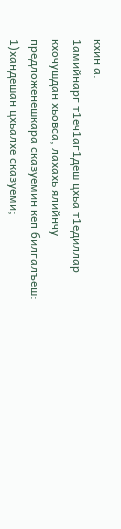кхин а.
1амийнарг т1еч1аг1деш цхьа т1едиллар кхочушдан хьовса, лахахь ялийнчу предложенешкара сказуемин кеп билгалъеш:
1)хандешан цхьалхе сказуеми;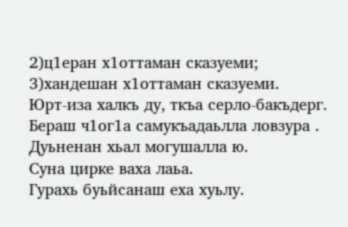2)ц1еран х1оттаман сказуеми;
3)хандешан х1оттаман сказуеми.
Юрт-иза халкъ ду, ткъа серло-бакъдерг.
Бераш ч1ог1а самукъадаьлла ловзура .
Дуьненан хьал могушалла ю.
Суна цирке ваха лаьа.
Гурахь буьйсанаш еха хуьлу.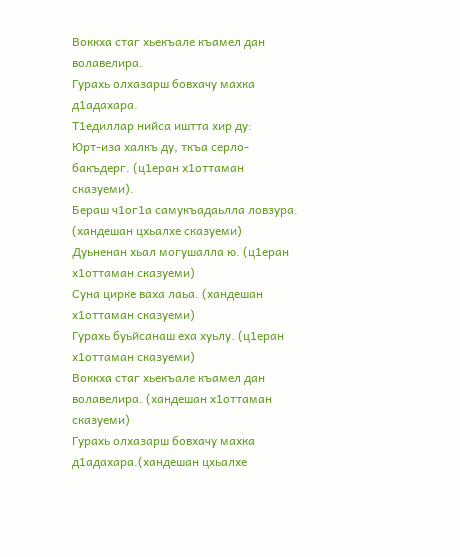Воккха стаг хьекъале къамел дан волавелира.
Гурахь олхазарш бовхачу махка д1адахара.
Т1едиллар нийса иштта хир ду:
Юрт-иза халкъ ду, ткъа серло-бакъдерг. (ц1еран х1оттаман сказуеми).
Бераш ч1ог1а самукъадаьлла ловзура. (хандешан цхьалхе сказуеми)
Дуьненан хьал могушалла ю. (ц1еран х1оттаман сказуеми)
Суна цирке ваха лаьа. (хандешан х1оттаман сказуеми)
Гурахь буьйсанаш еха хуьлу. (ц1еран х1оттаман сказуеми)
Воккха стаг хьекъале къамел дан волавелира. (хандешан х1оттаман сказуеми)
Гурахь олхазарш бовхачу махка д1адахара.(хандешан цхьалхе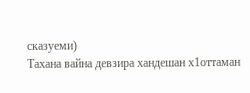сказуеми)
Тахана вайна девзира хандешан х1оттаман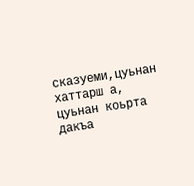сказуеми,цуьнан хаттарш а, цуьнан коьрта дакъа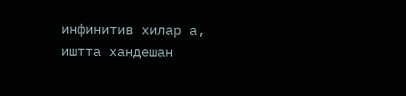инфинитив хилар а, иштта хандешан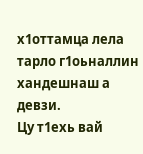х1оттамца лела тарло г1оьналлин хандешнаш а девзи.
Цу т1ехь вай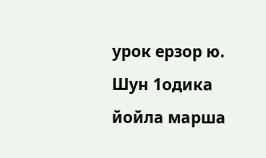урок ерзор ю.
Шун 1одика йойла марша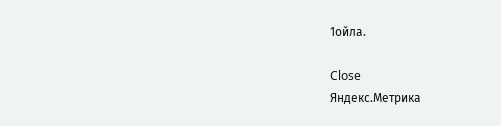1ойла.

Close
Яндекс.Метрика